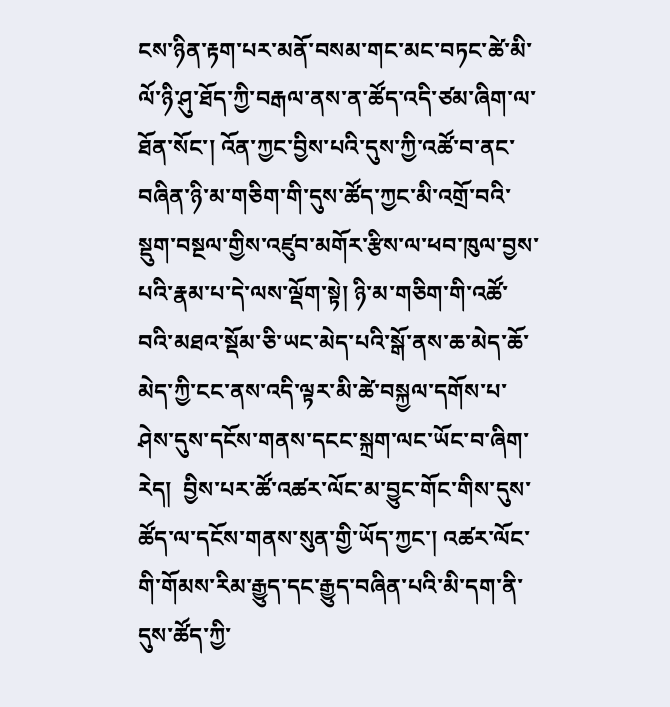ངས་ཉིན་རྟག་པར་མནོ་བསམ་གང་མང་བཏང་ཚེ་མི་ལོ་ཉི་ཤུ་ཐོད་ཀྱི་བརྒལ་ནས་ན་ཚོད་འདི་ཙམ་ཞིག་ལ་ཐོན་སོང་། འོན་ཀྱང་བྱིས་པའི་དུས་ཀྱི་འཚོ་བ་ནང་བཞིན་ཉི་མ་གཅིག་གི་དུས་ཚོད་ཀྱང་མི་འགྲོ་བའི་སྡུག་བསྔལ་གྱིས་འཛུབ་མགོར་རྩིས་ལ་ཕབ་ཁུལ་བྱས་པའི་རྣམ་པ་དེ་ལས་ལྡོག་སྟེ། ཉི་མ་གཅིག་གི་འཚོ་བའི་མཐའ་སྡོམ་ཅི་ཡང་མེད་པའི་སྒོ་ནས་ཆ་མེད་ཆོ་མེད་ཀྱི་ངང་ནས་འདི་ལྟར་མི་ཚེ་བསྐྱལ་དགོས་པ་ཤེས་དུས་དངོས་གནས་དངང་སྐྲག་ལང་ཡོང་བ་ཞིག་རེད།  བྱིས་པར་ཚོ་འཚར་ལོང་མ་བྱུང་གོང་གིས་དུས་ཚོད་ལ་དངོས་གནས་སུན་གྱི་ཡོད་ཀྱང་། འཚར་ལོང་གི་གོམས་རིམ་རྒྱུད་དང་རྒྱུད་བཞིན་པའི་མི་དག་ནི་དུས་ཚོད་ཀྱི་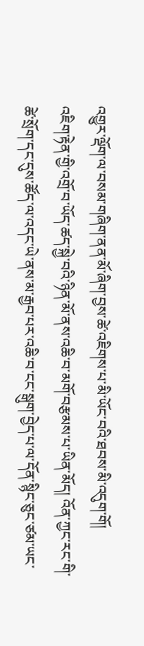འགྱུར་ལྡོག་ལ་བསམ་གཞིག་ནན་མོ་ཞིག་བྱས་ཚེ་འཇིགས་པ་མི་ཡོང་བའི་ཐབས་མི་འདུག་གོ།
འཇིག་རྟེན་གྱི་འགྲོ་བ་ཡོད་ཚད་སྐྱེ་བའི་ཉིན་མོ་ནས་འཆི་བ་མགོ་བརྩམས་པ་ཡིན་མོད། འོན་ཀྱང་རང་གི་ཚེ་སྲོག་དང་དུས་ཚོད་ལ་འདང་ཡེ་ནས་མ་རྒྱབ་པར་འཆི་བ་ངང་སྒུག་བྱེད་པ་ལ་དོན་སྙིང་ཅུང་ཙམ་ཡང་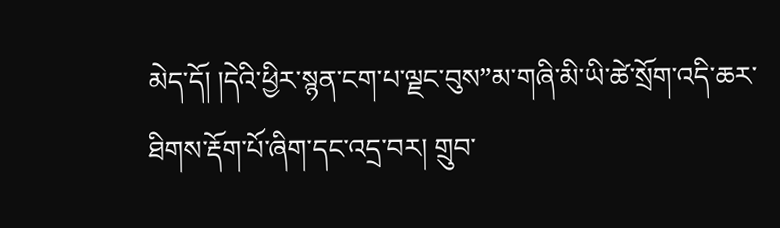མེད་དོ། །དེའི་ཕྱིར་སྙན་ངག་པ་ལྗང་བུས”མ་གཞི་མི་ཡི་ཚེ་སྲོག་འདི་ཆར་ཐིགས་རྡོག་པོ་ཞིག་དང་འདྲ་བར། གྲུབ་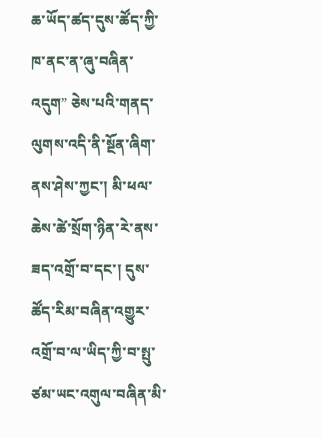ཆ་ཡོད་ཚད་དུས་ཚོད་ཀྱི་ཁ་ནང་ན་ཞུ་བཞིན་འདུག” ཅེས་པའི་གནད་ལུགས་འདི་ནི་སྔོན་ཞིག་ནས་ཤེས་ཀྱང་། མི་ཕལ་ཆེས་ཚེ་སྲོག་ཉིན་རེ་ནས་ཟད་འགྲོ་བ་དང་། དུས་ཚོད་རིམ་བཞིན་འགྱུར་འགྲོ་བ་ལ་ཡིད་ཀྱི་བ་སྤུ་ཙམ་ཡང་འགུལ་བཞིན་མི་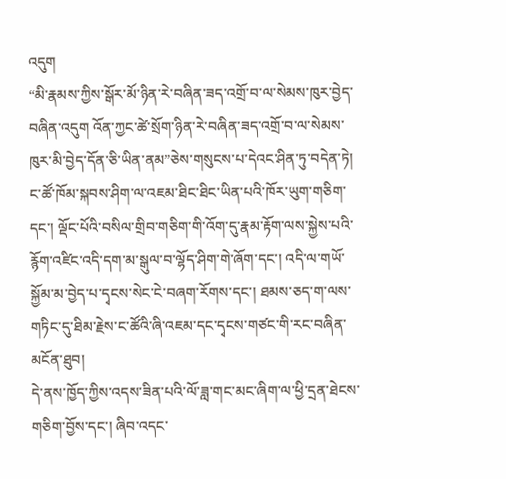འདུག
“མི་རྣམས་ཀྱིས་སྒོར་མོ་ཉིན་རེ་བཞིན་ཟད་འགྲོ་བ་ལ་སེམས་ཁུར་བྱེད་བཞིན་འདུག འོན་ཀྱང་ཚེ་སྲོག་ཉིན་རེ་བཞིན་ཟད་འགྲོ་བ་ལ་སེམས་ཁུར་མི་བྱེད་དོན་ཅི་ཡིན་ནམ”ཅེས་གསུངས་པ་དེའང་ཤིན་ཏུ་བདེན་ཏེ། ང་ཚོ་ཁོམ་སྐབས་ཤིག་ལ་འཇམ་ཐིང་ཐིང་ཡིན་པའི་ཁོར་ཡུག་གཅིག་དང་། ལྡོང་པོའི་བསིལ་གྲིབ་གཅིག་གི་འོག་དུ་རྣམ་རྟོག་ལས་སྐྱེས་པའི་རྙོག་འཛིང་འདི་དག་མ་སྒུལ་བ་ལྷོད་ཤིག་གེ་ཞོག་དང་། འདི་ལ་གཡོ་སྐྱོམ་མ་བྱེད་པ་དྭངས་སེང་ངེ་བཞག་རོགས་དང་། ཐམས་ཅད་ག་ལས་གཏིང་དུ་ཐིམ་རྗེས་ང་ཚོའི་ཞི་འཇམ་དང་དྭངས་གཙང་གི་རང་བཞིན་མངོན་ཐུབ།
དེ་ནས་ཁྱོད་ཀྱིས་འདས་ཟིན་པའི་ལོ་ཟླ་གང་མང་ཞིག་ལ་ཕྱི་དྲན་ཐེངས་གཅིག་བྱོས་དང་། ཞིབ་འདང་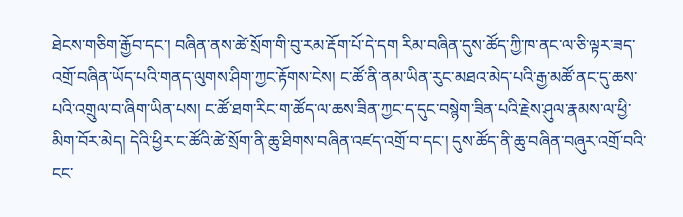ཐེངས་གཅིག་རྒྱོབ་དང་། བཞིན་ནས་ཚེ་སྲོག་གི་བུ་རམ་རྡོག་པོ་དེ་དག རིམ་བཞིན་དུས་ཚོད་ཀྱི་ཁ་ནང་ལ་ཅི་ལྟར་ཟད་འགྲོ་བཞིན་ཡོད་པའི་གནད་ལུགས་ཤིག་ཀྱང་རྟོགས་ངེས། ང་ཚོ་ནི་ནམ་ཡིན་རུང་མཐའ་མེད་པའི་རྒྱ་མཚོ་ནང་དུ་ཆས་པའི་འགྲུལ་བ་ཞིག་ཡིན་པས། ང་ཚོ་ཐག་རིང་ག་ཚོད་ལ་ཆས་ཟིན་ཀྱང་ད་དུང་བསྙེག་ཟིན་པའི་རྗེས་ཤུལ་རྣམས་ལ་ཕྱི་མིག་བོར་མེད། དེའི་ཕྱིར་ང་ཚོའི་ཚེ་སྲོག་ནི་ཆུ་ཐིགས་བཞིན་འཛད་འགྲོ་བ་དང་། དུས་ཚོད་ནི་ཆུ་བཞིན་བཞུར་འགྲོ་བའི་ངང་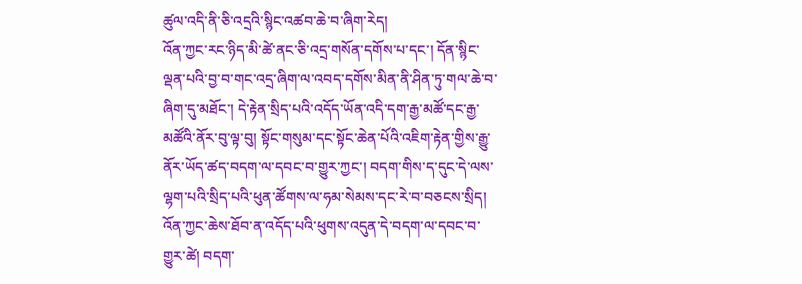ཚུལ་འདི་ནི་ཅི་འདྲའི་སྙིང་འཚབ་ཆེ་བ་ཞིག་རེད།
འོན་ཀྱང་རང་ཉིད་མི་ཚེ་ནང་ཅི་འདྲ་གསོན་དགོས་པ་དང་། དོན་སྙིང་ལྡན་པའི་བྱ་བ་གང་འདྲ་ཞིག་ལ་འབད་དགོས་མིན་ནི་ཤིན་ཏུ་གལ་ཆེ་བ་ཞིག་དུ་མཐོང་། དེ་རྟེན་སྲིད་པའི་འདོད་ཡོན་འདི་དག་རྒྱ་མཚོ་དང་རྒྱ་མཚོའི་ནོར་བུ་ལྟ་བུ། སྟོང་གསུམ་དང་སྟོང་ཆེན་པོའི་འཇིག་རྟེན་གྱིས་རྒྱུ་ནོར་ཡོད་ཚད་བདག་ལ་དབང་བ་གྱུར་ཀྱང་། བདག་གིས་ད་དུང་དེ་ལས་ལྷག་པའི་སྲིད་པའི་ཕུན་ཚོགས་ལ་ཧམ་སེམས་དང་རེ་བ་བཅངས་སྲིད། འོན་ཀྱང་ཆེས་ཐོབ་ན་འདོད་པའི་ཕུགས་འདུན་དེ་བདག་ལ་དབང་བ་གྱུར་ཚེ། བདག་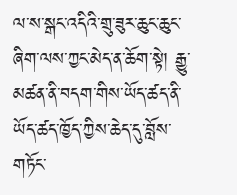ལ་ས་སྒང་འདིའི་གྲུ་ཟུར་ཆུང་ཆུང་ཞིག་ལས་ཀྱང་མེད་ན་ཆོག་སྟེ། རྒྱུ་མཚན་ནི་བདག་གིས་ཡོད་ཚད་ནི་ཡོད་ཚད་ཁྱོད་ཀྱིས་ཆེད་དུ་བློས་གཏོང་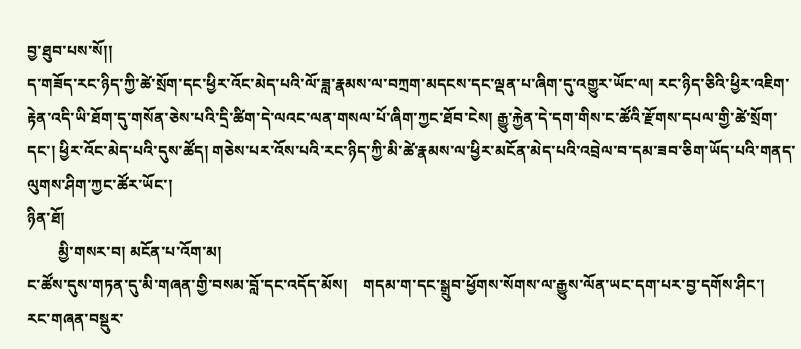བྱ་ཐུབ་པས་སོ།།
ད་གཟོད་རང་ཉིད་ཀྱི་ཚེ་སྲོག་དང་ཕྱིར་འོང་མེད་པའི་ལོ་ཟླ་རྣམས་ལ་བཀྲག་མདངས་དང་ལྡན་པ་ཞིག་དུ་འགྱུར་ཡོང་ལ། རང་ཉིད་ཅིའི་ཕྱིར་འཇིག་རྟེན་འདི་ཡི་ཐོག་དུ་གསོན་ཅེས་པའི་དྲི་ཚིག་དེ་ལའང་ལན་གསལ་པོ་ཞིག་ཀྱང་ཐོབ་ངེས། རྒྱུ་རྐྱེན་དེ་དག་གིས་ང་ཚོའི་རྫོགས་དཔལ་གྱི་ཚེ་སྲོག་དང་། ཕྱིར་འོང་མེད་པའི་དུས་ཚོད། གཅེས་པར་འོས་པའི་རང་ཉིད་ཀྱི་མི་ཚེ་རྣམས་ལ་ཕྱིར་མངོན་མེད་པའི་འབྲེལ་བ་དམ་ཟབ་ཅིག་ཡོད་པའི་གནད་ལུགས་ཤིག་ཀྱང་ཚོར་ཡོང་།
ཉིན་ཐོ།
        མྱི་གསར་བ། མངོན་པ་འོག་མ།
ང་ཚོས་དུས་གཏན་དུ་མི་གཞན་གྱི་བསམ་བློ་དང་འདོད་མོས།    གདམ་ག་དང་སྒྲུབ་ཕྱོགས་སོགས་ལ་རྒྱུས་ལོན་ཡང་དག་པར་བྱ་དགོས་ཤིང་།   རང་གཞན་བསྡུར་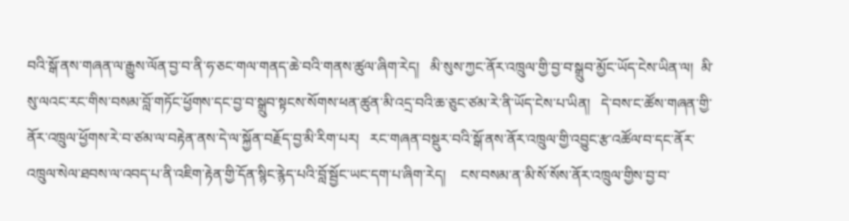བའི་སྒོ་ནས་གཞན་ལ་རྒྱུས་ལོན་བྱ་བ་ནི་ཧ་ཅང་གལ་གནད་ཆེ་བའི་གནས་ཚུལ་ཞིག་རེད།   མི་སུས་ཀྱང་ནོར་འཁྲུལ་གྱི་བྱ་བ་སྒྲུབ་མྱོང་ཡོད་ངེས་ཡིན་ལ།  མི་སུ་ལའང་རང་གིས་བསམ་བློ་གཏོང་ཕྱོགས་དང་བྱ་བ་སྒྲུབ་སྟངས་སོགས་ཕན་ཚུན་མི་འདྲ་བའི་ཆ་ཅུང་ཙམ་རེ་ནི་ཡོད་ངེས་པ་ཡིན།   དེ་བས་ང་ཚོས་གཞན་གྱི་ནོར་འཁྲུལ་ཕྱོགས་རེ་བ་ཙམ་ལ་བརྟེན་ནས་དེ་ལ་སྐྱོན་བརྗོད་བྱ་མི་རིག་པར།   རང་གཞན་བསྡུར་བའི་སྒོ་ནས་ནོར་འཁྲུལ་གྱི་འབྱུང་རྩ་འཚོལ་བ་དང་ནོར་འཁྲུལ་སེལ་ཐབས་ལ་འབད་པ་ནི་འཇིག་རྟེན་གྱི་དོན་སྙིང་རྙེད་པའི་བློ་སྦྱོང་ཡང་དག་པ་ཞིག་རེད།    ངས་བསམ་ན་མི་སོ་སོས་ནོར་འཁྲུལ་གྱིས་བྱ་བ་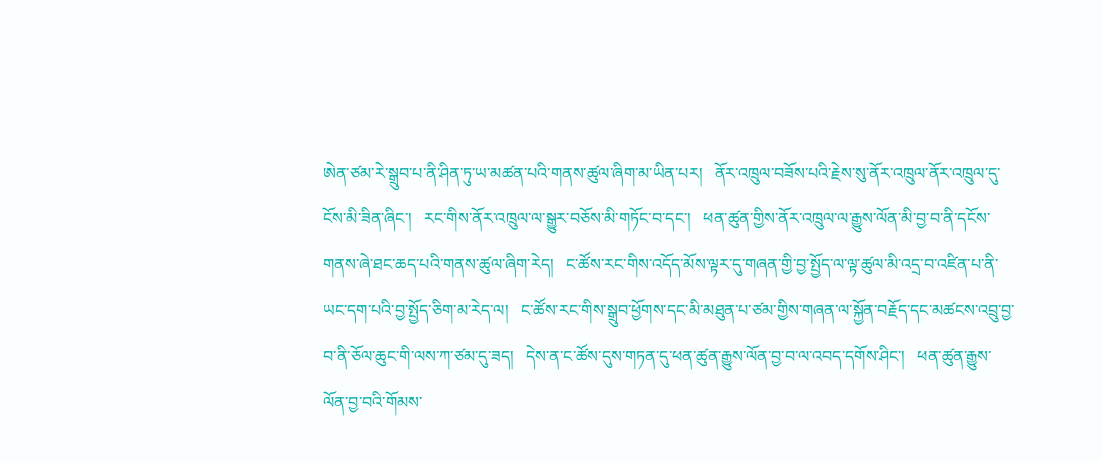ཨེན་ཙམ་རེ་སྒྲུབ་པ་ནི་ཤིན་ཏུ་ཡ་མཚན་པའི་གནས་ཚུལ་ཞིག་མ་ཡིན་པར།   ནོར་འཁྲུལ་བཟོས་པའི་རྗེས་སུ་ནོར་འཁྲུལ་ནོར་འཁྲུལ་དུ་ངོས་མི་ཟིན་ཞིང་།   རང་གིས་ནོར་འཁྲུལ་ལ་སྒྱུར་བཅོས་མི་གཏོང་བ་དང་།   ཕན་ཚུན་གྱིས་ནོར་འཁྲུལ་ལ་རྒྱུས་ལོན་མི་བྱ་བ་ནི་དངོས་གནས་ཞེ་ཐང་ཆད་པའི་གནས་ཚུལ་ཞིག་རེད།   ང་ཚོས་རང་གིས་འདོད་མོས་ལྟར་དུ་གཞན་གྱི་བྱ་སྤྱོད་ལ་ལྟ་ཚུལ་མི་འདྲ་བ་འཛིན་པ་ནི་ཡང་དག་པའི་བྱ་སྤྱོད་ཅིག་མ་རེད་ལ།   ང་ཚོས་རང་གིས་སྒྲུབ་ཕྱོགས་དང་མི་མཐུན་པ་ཙམ་གྱིས་གཞན་ལ་སྐྱོན་བརྗོད་དང་མཚངས་འབྲུ་བྱ་བ་ནི་ཅོལ་ཆུང་གི་ལས་ཀ་ཙམ་དུ་ཟད།   དེས་ན་ང་ཚོས་དུས་གཏན་དུ་ཕན་ཚུན་རྒྱུས་ལོན་བྱ་བ་ལ་འབད་དགོས་ཤིང་།   ཕན་ཚུན་རྒྱུས་ལོན་བྱ་བའི་གོམས་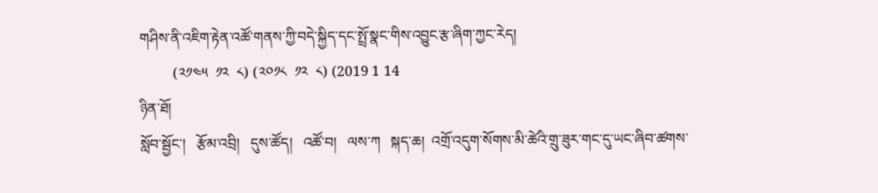གཤིས་ནི་འཇིག་རྟེན་འཚོ་གནས་ཀྱི་བདེ་སྐྱིད་དང་སྤྲོ་སྣང་གིས་འབྱུང་རྩ་ཞིག་ཀྱང་རེད།
         (༢༡༤༥  ༡༢  ༨) (༢༠༡༨  ༡༢  ༨) (2019 1 14
ཉིན་ཐོ།
སློབ་སྦྱོང་།   རྩོམ་འབྲི།   དུས་ཚོད།   འཚོ་བ།   ལས་ཀ   སྐད་ཆ།  འགྲོ་འདུག་སོགས་མི་ཚེའི་གྲུ་ཟུར་གང་དུ་ཡང་ཞིབ་ཚགས་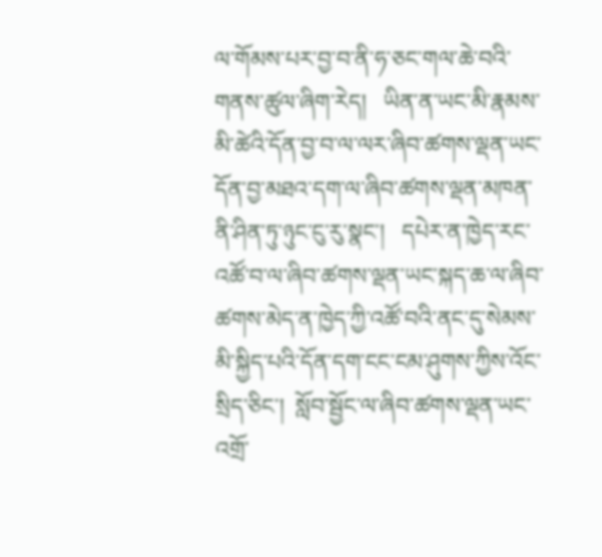ལ་གོམས་པར་བྱ་བ་ནི་ཧ་ཅང་གལ་ཆེ་བའི་གནས་ཚུལ་ཞིག་རེད།   ཡིན་ན་ཡང་མི་རྣམས་མི་ཚེའི་དོན་བྱ་བ་ལ་ལར་ཞིབ་ཚགས་ལྡན་ཡང་དོན་བྱ་མཐའ་དག་ལ་ཞིབ་ཚགས་ལྡན་མཁན་ནི་ཤིན་ཏུ་ཉུང་ངུ་རུ་སྣང་།   དཔེར་ན་ཁྱེད་རང་འཚོ་བ་ལ་ཞིབ་ཚགས་ལྡན་ཡང་སྐད་ཆ་ལ་ཞིབ་ཚགས་མེད་ན་ཁྱེད་ཀྱི་འཚོ་བའི་ནང་དུ་སེམས་མི་སྐྱིད་པའི་དོན་དག་ངང་ངམ་ཤུགས་ཀྱིས་འོང་སྲིད་ཅིང་།  སློབ་སྦྱོང་ལ་ཞིབ་ཚགས་ལྡན་ཡང་འགྲོ་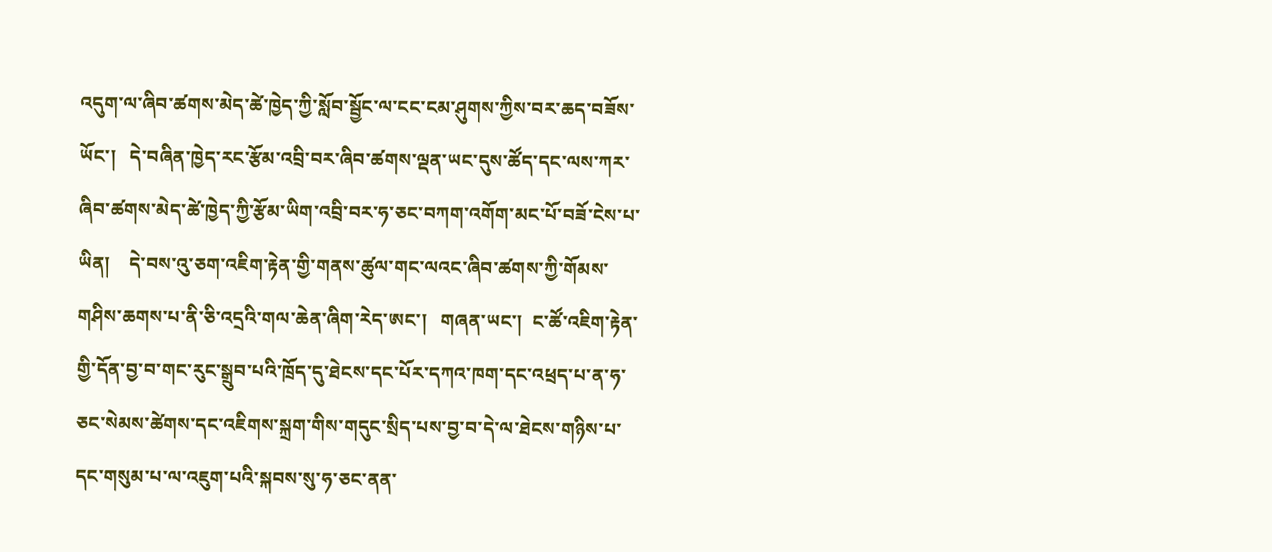འདུག་ལ་ཞིབ་ཚགས་མེད་ཚེ་ཁྱེད་ཀྱི་སློབ་སྦྱོང་ལ་ངང་ངམ་ཤུགས་ཀྱིས་བར་ཆད་བཟོས་ཡོང་།   དེ་བཞིན་ཁྱེད་རང་རྩོམ་འབྲི་བར་ཞིབ་ཚགས་ལྡན་ཡང་དུས་ཚོད་དང་ལས་ཀར་ཞིབ་ཚགས་མེད་ཚེ་ཁྱེད་ཀྱི་རྩོམ་ཡིག་འབྲི་བར་ཧ་ཅང་བཀག་འགོག་མང་པོ་བཟོ་ངེས་པ་ཡིན།    དེ་བས་འུ་ཅག་འཇིག་རྟེན་གྱི་གནས་ཚུལ་གང་ལའང་ཞིབ་ཚགས་ཀྱི་གོམས་གཤིས་ཆགས་པ་ནི་ཅི་འདྲའི་གལ་ཆེན་ཞིག་རེད་ཨང་།   གཞན་ཡང་།  ང་ཚོ་འཇིག་རྟེན་གྱི་དོན་བྱ་བ་གང་རུང་སྒྲུབ་པའི་ཁྲོད་དུ་ཐེངས་དང་པོར་དཀའ་ཁག་དང་འཕྲད་པ་ན་ཧ་ཅང་སེམས་ཚེགས་དང་འཇིགས་སྐྲག་གིས་གདུང་སྲིད་པས་བྱ་བ་དེ་ལ་ཐེངས་གཉིས་པ་དང་གསུམ་པ་ལ་འཇུག་པའི་སྐབས་སུ་ཧ་ཅང་ནན་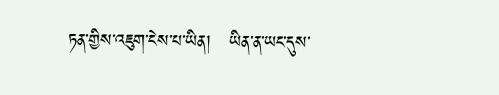ཏན་གྱིས་འཇུག་ངེས་པ་ཡིན།   ཡིན་ན་ཡང་དུས་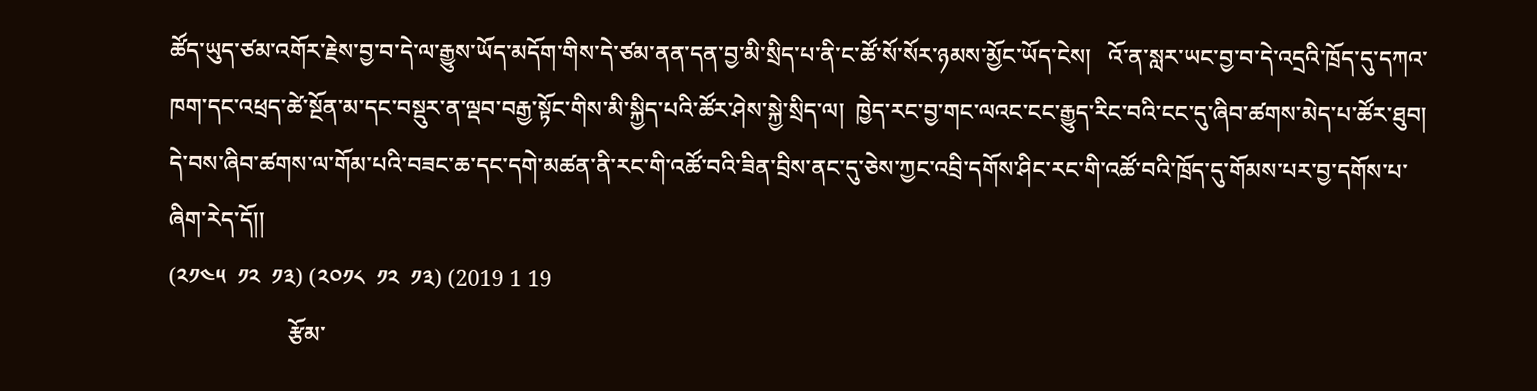ཚོད་ཡུད་ཙམ་འགོར་རྗེས་བྱ་བ་དེ་ལ་རྒྱུས་ཡོད་མདོག་གིས་དེ་ཙམ་ནན་དན་བྱ་མི་སྲིད་པ་ནི་ང་ཚོ་སོ་སོར་ཉམས་མྱོང་ཡོད་ངེས།   འོ་ན་སླར་ཡང་བྱ་བ་དེ་འདྲའི་ཁྲོད་དུ་དཀའ་ཁག་དང་འཕྲད་ཚེ་སྔོན་མ་དང་བསྡུར་ན་ལྡབ་བརྒྱ་སྟོང་གིས་མི་སྐྱིད་པའི་ཚོར་ཤེས་སྐྱེ་སྲིད་ལ།  ཁྱེད་རང་བྱ་གང་ལའང་ངང་རྒྱུད་རིང་བའི་ངང་དུ་ཞིབ་ཚགས་མེད་པ་ཚོར་ཐུབ།   དེ་བས་ཞིབ་ཚགས་ལ་གོམ་པའི་བཟང་ཆ་དང་དགེ་མཚན་ནི་རང་གི་འཚོ་བའི་ཟིན་བྲིས་ནང་དུ་ཅེས་ཀྱང་འབྲི་དགོས་ཤིང་རང་གི་འཚོ་བའི་ཁྲོད་དུ་གོམས་པར་བྱ་དགོས་པ་ཞིག་རེད་དོ།།
(༢༡༤༥  ༡༢  ༡༣) (༢༠༡༨  ༡༢  ༡༣) (2019 1 19
                     རྩོམ་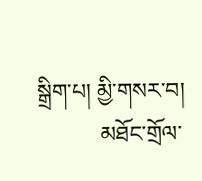སྒྲིག་པ། མྱི་གསར་བ།
           མཐོང་གྲོལ་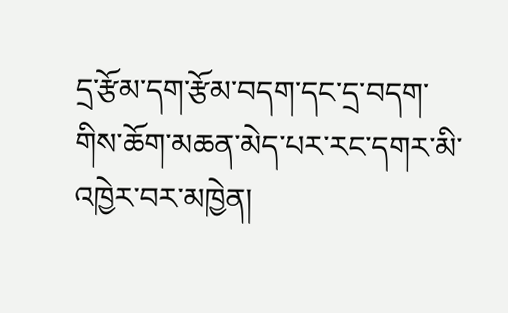དྲ་རྩོམ་དག་རྩོམ་བདག་དང་དྲ་བདག་གིས་ཆོག་མཆན་མེད་པར་རང་དགར་མི་འཁྱེར་བར་མཁྱེན།